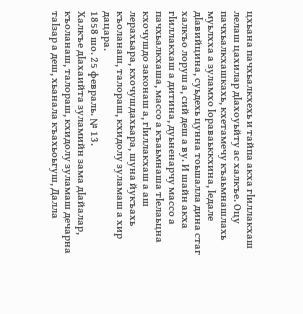цхьана пачхьалкхехь и тайпа акха гӏиллакхаш лелаш цахилар дӏахоуьйту ас халкъе. Оцу пачхьалкхашкахь, кхетамечу къаьмнашлахь муьлхха а зуламхо ӏораваьккхина, ӏедале дӏавийцина, суьдехь цунна тоьшалла дина стаг халкъо лоруш а, сий деш а ву. И шайн акха гӏиллакхаш а дитина, дуьненарчу массо а пачхьалкхаша, массо а къаьмнаша тӏелаьцна кхочушдо законаш а, гӏиллакхаш а аш лерахьара, кхочушдахьара, шуна йукъахь къоланаш, талораш, кхидолу зуламаш а хир дацара.
1858 шо. 25 февраль. № 13.
Халкъе дӏахаийта зуламийн зама дӏайалар, къоланаш, талораш, кхидолу зуламаш дечарна таӏзар а деш, хьанала къахьоьгуш, Далла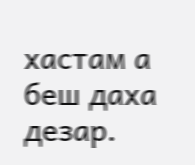хастам а беш даха дезар.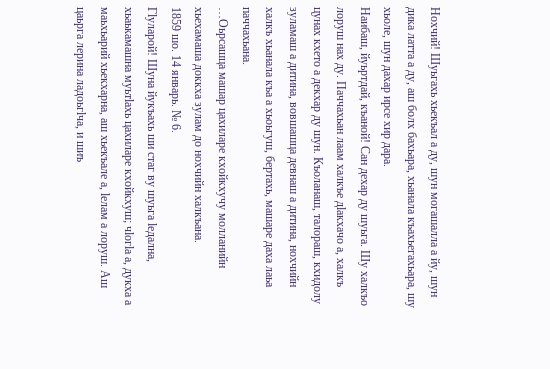Нохчий! Шуьгахь хьекъал а ду, шун могашалла а йу, шун дика латта а ду, аш болх бахьара, хьанала къахьегахьара, шу хьоле, шун дахар ирсе хир дара.
Наибаш, йуьртдай, къаной! Сан дехар ду шуьга. Шу халкъо лоруш нах ду. Паччахьан лаам халкъе дӏакхачо а, халкъ цунах кхето а декхар ду шун. Къоланаш, талораш, кхидолу зуламаш а дитина, вовшашца девнаш а дитина, нохчийн халкъ хьанала къа а хьоьгуш, бертахь, машаре даха лаьа паччахьана.
…Оьрсашца машар цахиларе кхойкхучу молланийн хьехамаша доккха зулам до нохчийн халкъана.
1859 шо. 14 январь. № 6.
Гӏуларой! Шуна йукъахь ши стаг ву шуьга ӏедална, хьаькамашна муьтӏахь цахиларе кхойкхуш; чӏогӏа а, дукха а маьхьарий хьекхарна, аш хьекъале а, ӏелам а лоруш. Аш цаьрга лерина ладоьгӏча, и шиъ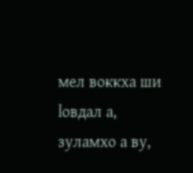мел воккха ши ӏовдал а, зуламхо а ву,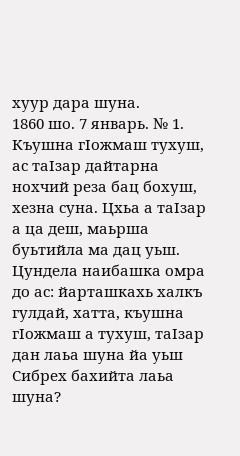хуур дара шуна.
1860 шо. 7 январь. № 1.
Къушна гӏожмаш тухуш, ас таӏзар дайтарна нохчий реза бац бохуш, хезна суна. Цхьа а таӏзар а ца деш, маьрша буьтийла ма дац уьш. Цундела наибашка омра до ас: йарташкахь халкъ гулдай, хатта, къушна гӏожмаш а тухуш, таӏзар дан лаьа шуна йа уьш Сибрех бахийта лаьа шуна?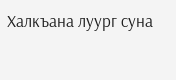Халкъана луург суна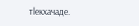тӏекхачаде.